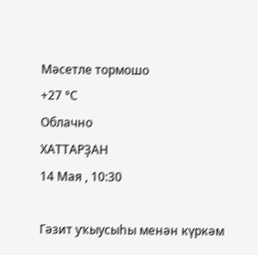Мәсетле тормошо
+27 °С
Облачно
ХАТТАРҘАН
14 Мая , 10:30

Гәзит уҡыусыһы менән күркәм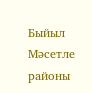Быйыл Мәсетле районы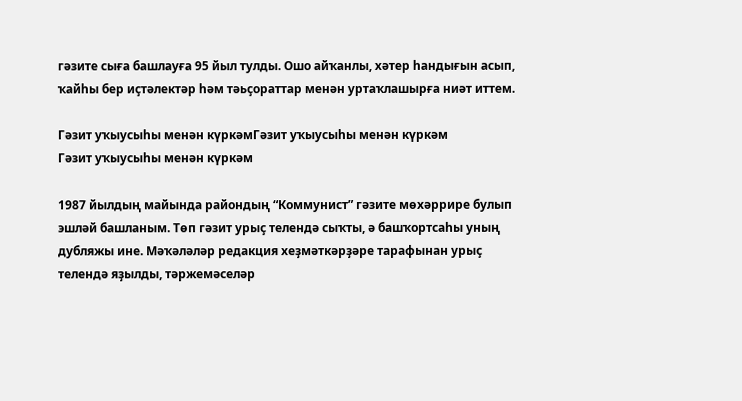гәзите сыға башлауға 95 йыл тулды. Ошо айҡанлы, хәтер һандығын асып, ҡайһы бер иҫтәлектәр һәм тәьҫораттар менән уртаҡлашырға ниәт иттем.

Гәзит уҡыусыһы менән күркәмГәзит уҡыусыһы менән күркәм
Гәзит уҡыусыһы менән күркәм

1987 йылдың майында райондың “Коммунист” гәзите мөхәррире булып эшләй башланым. Төп гәзит урыҫ телендә сыҡты, ә башҡортсаһы уның дубляжы ине. Мәҡәләләр редакция хеҙмәткәрҙәре тарафынан урыҫ телендә яҙылды, тәржемәселәр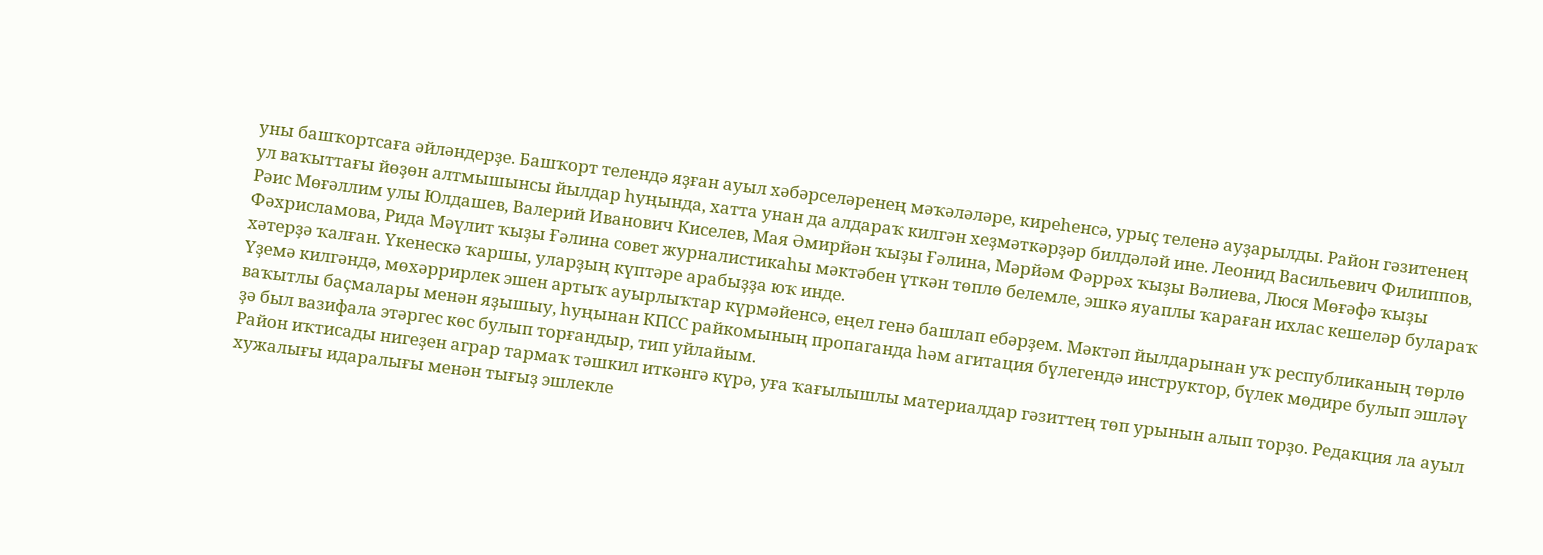уны башҡортсаға әйләндерҙе. Башҡорт телендә яҙған ауыл хәбәрселәренең мәҡәләләре, киреһенсә, урыҫ теленә ауҙарылды. Район гәзитенең ул ваҡыттағы йөҙөн алтмышынсы йылдар һуңында, хатта унан да алдараҡ килгән хеҙмәткәрҙәр билдәләй ине. Леонид Васильевич Филиппов, Рәис Мөғәллим улы Юлдашев, Валерий Иванович Киселев, Мая Әмирйән ҡыҙы Ғәлина, Мәрйәм Фәррәх ҡыҙы Вәлиева, Люся Мөғәфә ҡыҙы Фәхрисламова, Рида Мәүлит ҡыҙы Ғәлина совет журналистикаһы мәктәбен үткән төплө белемле, эшкә яуаплы ҡараған ихлас кешеләр булараҡ хәтерҙә ҡалған. Үкенескә ҡаршы, уларҙың күптәре арабыҙҙа юҡ инде.
Үҙемә килгәндә, мөхәррирлек эшен артыҡ ауырлыҡтар күрмәйенсә, еңел генә башлап ебәрҙем. Мәктәп йылдарынан уҡ республиканың төрлө ваҡытлы баҫмалары менән яҙышыу, һуңынан КПСС райкомының пропаганда һәм агитация бүлегендә инструктор, бүлек мөдире булып эшләү ҙә был вазифала этәргес көс булып торғандыр, тип уйлайым.
Район иҡтисады нигеҙен аграр тармаҡ тәшкил иткәнгә күрә, уға ҡағылышлы материалдар гәзиттең төп урынын алып торҙо. Редакция ла ауыл хужалығы идаралығы менән тығыҙ эшлекле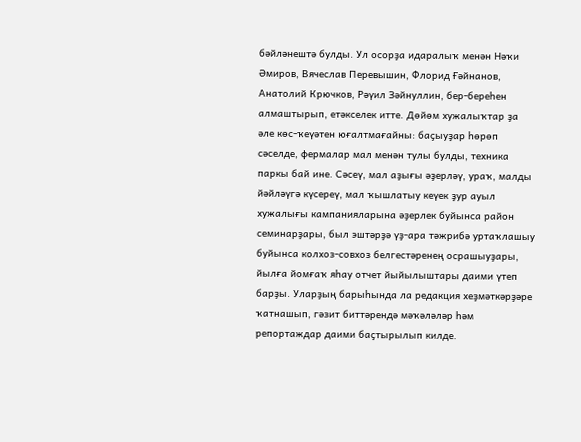бәйләнештә булды. Ул осорҙа идаралыҡ менән Нәҡи Әмиров, Вячеслав Перевышин, Флорид Ғәйнанов, Анатолий Крючков, Рәүил Зәйнуллин, бер-береһен алмаштырып, етәкселек итте. Дөйөм хужалыҡтар ҙа әле көс-ҡеүәтен юғалтмағайны: баҫыуҙар һөрөп сәселде, фермалар мал менән тулы булды, техника паркы бай ине. Сәсеү, мал аҙығы әҙерләү, ураҡ, малды йәйләүгә күсереү, мал ҡышлатыу кеүек ҙур ауыл хужалығы кампанияларына әҙерлек буйынса район семинарҙары, был эштәрҙә үҙ-ара тәжрибә уртаҡлашыу буйынса колхоз-совхоз белгестәренең осрашыуҙары, йылға йомғаҡ яһау отчет йыйылыштары даими үтеп барҙы. Уларҙың барыһында ла редакция хеҙмәткәрҙәре ҡатнашып, гәзит биттәрендә мәҡәләләр һәм репортаждар даими баҫтырылып килде.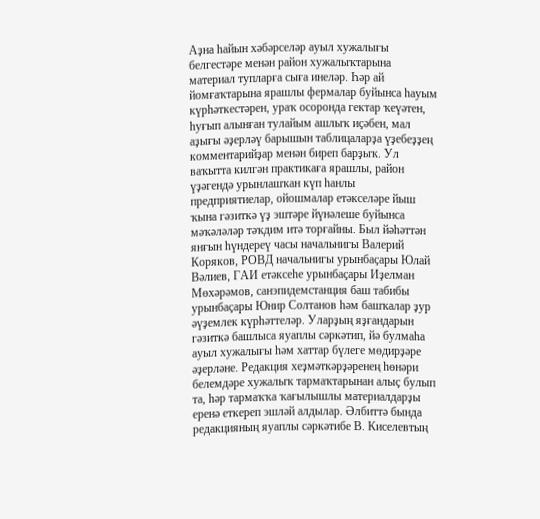Аҙна һайын хәбәрселәр ауыл хужалығы белгестәре менән район хужалыҡтарына материал тупларға сыға инеләр. Һәр ай йомғаҡтарына ярашлы фермалар буйынса һауым күрһәткестәрен, ураҡ осоронда гектар ҡеүәтен, һуғып алынған тулайым ашлыҡ иҫәбен, мал аҙығы әҙерләү барышын таблицаларҙа үҙебеҙҙең комментарийҙар менән биреп барҙыҡ. Ул ваҡытта килгән практикаға ярашлы, район үҙәгендә урынлашҡан күп һанлы предприятиелар, ойошмалар етәкселәре йыш ҡына гәзиткә үҙ эштәре йүнәлеше буйынса мәҡәләләр тәҡдим итә торғайны. Был йәһәттән янғын һүндереү часы начальнигы Валерий Коряков, РОВД начальнигы урынбаҫары Юлай Вәлиев, ГАИ етәксеһе урынбаҫары Иҙелман Мөхәрәмов, санэпидемстанция баш табибы урынбаҫары Юнир Солтанов һәм башҡалар ҙур әүҙемлек күрһәттеләр. Уларҙың яҙғандарын гәзиткә башлыса яуаплы сәркәтип, йә булмаһа ауыл хужалығы һәм хаттар бүлеге мөдирҙәре әҙерләне. Редакция хеҙмәткәрҙәренең һөнәри белемдәре хужалыҡ тармаҡтарынан алыҫ булып та, һәр тармаҡҡа ҡағылышлы материалдарҙы еренә еткереп эшләй алдылар. Әлбиттә бында редакцияның яуаплы сәркәтибе В. Киселевтың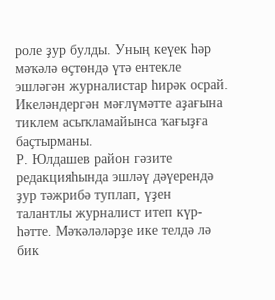роле ҙур булды. Уның кеүек һәр мәҡәлә өҫтөндә үтә ентекле эшләгән журналистар һирәк осрай. Икеләндергән мәғлүмәтте аҙағына тиклем асыҡламайынса ҡағыҙға баҫтырманы.
Р. Юлдашев район гәзите редакцияһында эшләү дәүерендә ҙур тәжрибә туплап, үҙен талантлы журналист итеп күр-һәтте. Мәҡәләләрҙе ике телдә лә бик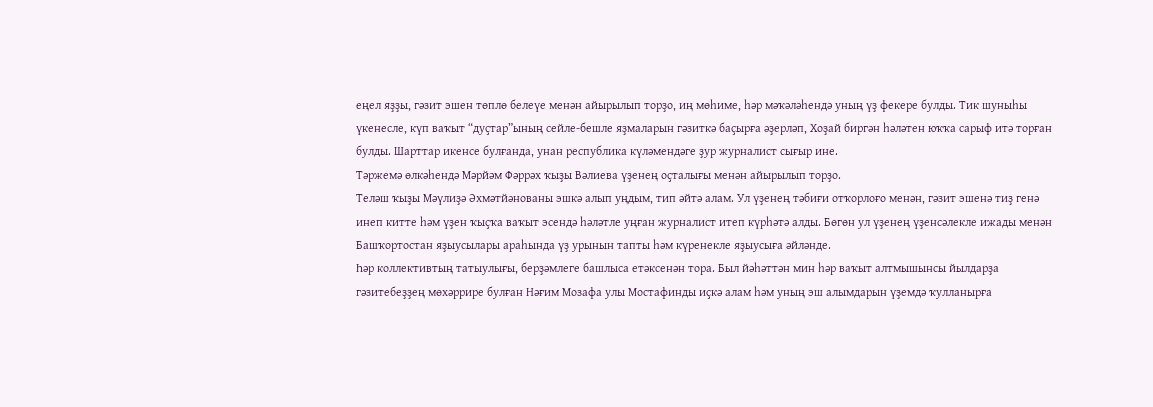еңел яҙҙы, гәзит эшен төплө белеүе менән айырылып торҙо, иң мөһиме, һәр мәҡәләһендә уның үҙ фекере булды. Тик шуныһы үкенесле, күп ваҡыт “дуҫтар”ының сейле-бешле яҙмаларын гәзиткә баҫырға әҙерләп, Хоҙай биргән һәләтен юҡҡа сарыф итә торған булды. Шарттар икенсе булғанда, унан республика күләмендәге ҙур журналист сығыр ине.
Тәржемә өлкәһендә Мәрйәм Фәррәх ҡыҙы Вәлиева үҙенең оҫталығы менән айырылып торҙо.
Теләш ҡыҙы Мәүлиҙә Әхмәтйәнованы эшкә алып уңдым, тип әйтә алам. Ул үҙенең тәбиғи отҡорлоғо менән, гәзит эшенә тиҙ генә инеп китте һәм үҙен ҡыҫҡа ваҡыт эсендә һәләтле уңған журналист итеп күрһәтә алды. Бөгөн ул үҙенең үҙенсәлекле ижады менән Башҡортостан яҙыусылары араһында үҙ урынын тапты һәм күренекле яҙыусыға әйләнде.
Һәр коллективтың татыулығы, берҙәмлеге башлыса етәксенән тора. Был йәһәттән мин һәр ваҡыт алтмышынсы йылдарҙа гәзитебеҙҙең мөхәррире булған Нәғим Мозафа улы Мостафинды иҫкә алам һәм уның эш алымдарын үҙемдә ҡулланырға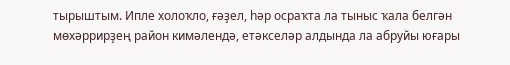тырыштым. Ипле холоҡло, ғәҙел, һәр осраҡта ла тыныс ҡала белгән мөхәррирҙең район кимәлендә, етәкселәр алдында ла абруйы юғары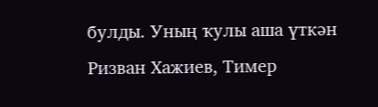булды. Уның ҡулы аша үткән Ризван Хажиев, Тимер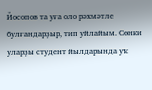Йосопов та уға оло рәхмәтле булғандарҙыр, тип уйлайым. Сөнки уларҙы студент йылдарында уҡ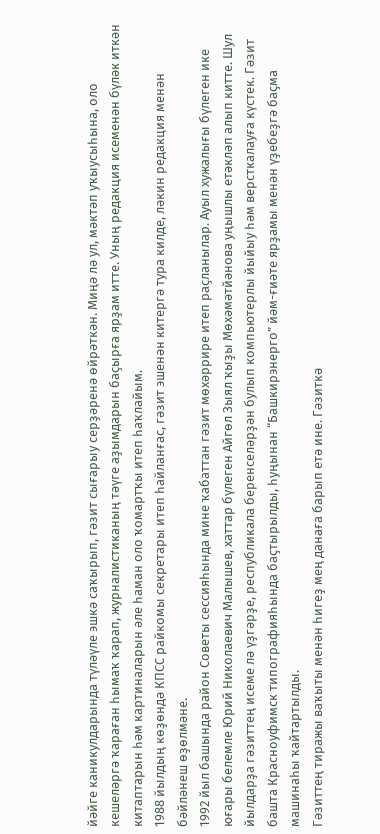йәйге каникулдарында түләүле эшкә саҡырып, гәзит сығарыу серҙәренә өйрәткән. Миңә лә ул, мәктәп уҡыусыһына, оло кешеләргә ҡараған һымаҡ ҡарап, журналистиканың тәүге аҙымдарын баҫырға ярҙам итте. Уның редакция исеменән бүләк иткән китаптарын һәм картиналарын әле һаман оло ҡомартҡы итеп һаҡлайым.
1988 йылдың көҙөндә КПСС райкомы секретары итеп һайланғас, гәзит эшенән китергә тура килде, ләкин редакция менән бәйләнеш өҙөлмәне.
1992 йыл башында район Советы сессияһында мине ҡабаттан гәзит мөхәррире итеп раҫланылар. Ауыл хужалығы бүлеген ике юғары белемле Юрий Николаевич Малышев, хаттар бүлеген Айгөл Зыял ҡыҙы Мөхәмәтйәнова уңышлы етәкләп алып китте. Шул йылдарҙа гәзиттең исеме лә үҙгәрҙе, республикала беренселәрҙән булып компьютерлы йыйыу һәм версткалауға күстек. Гәзит башта Красноуфимск типографияһында баҫтырылды, һуңынан “Башкирэнерго” йәм-ғиәте ярҙамы менән үҙебеҙгә баҫма машинаһы ҡайтартылды.
Гәзиттең тиражы ваҡыты менән һигеҙ мең данаға барып етә ине. Гәзиткә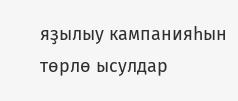яҙылыу кампанияһын төрлө ысулдар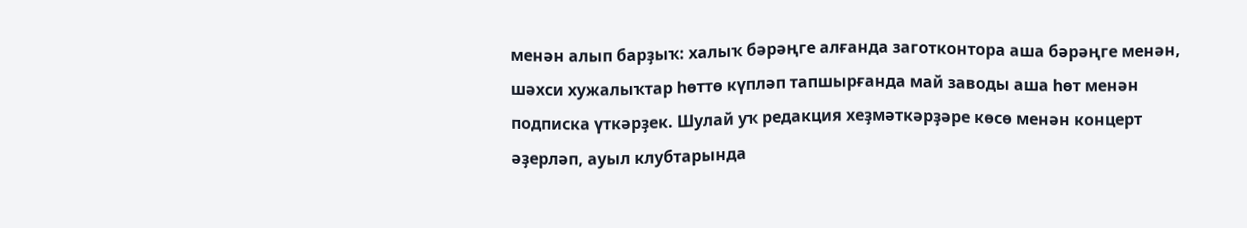менән алып барҙыҡ: халыҡ бәрәңге алғанда заготконтора аша бәрәңге менән, шәхси хужалыҡтар һөттө күпләп тапшырғанда май заводы аша һөт менән подписка үткәрҙек. Шулай уҡ редакция хеҙмәткәрҙәре көсө менән концерт әҙерләп, ауыл клубтарында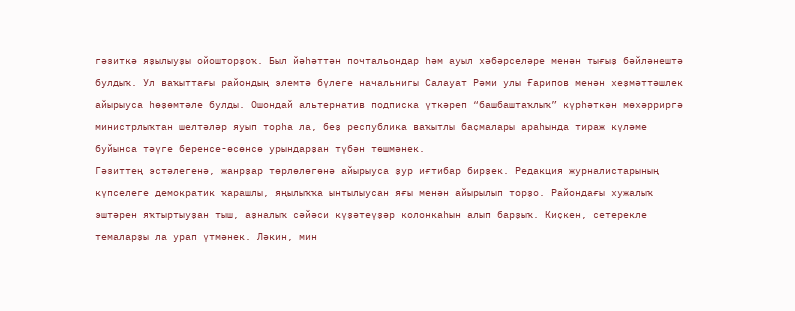гәзиткә яҙылыуҙы ойошторҙоҡ. Был йәһәттән почтальондар һәм ауыл хәбәрселәре менән тығыҙ бәйләнештә булдыҡ. Ул ваҡыттағы райондың элемтә бүлеге начальнигы Салауат Рәми улы Ғарипов менән хеҙмәттәшлек айырыуса һөҙөмтәле булды. Ошондай альтернатив подписка үткәреп “башбаштаҡлыҡ” күрһәткән мөхәрриргә министрлыҡтан шелтәләр яуып торһа ла, беҙ республика ваҡытлы баҫмалары араһында тираж күләме буйынса тәүге беренсе-өсөнсө урындарҙан түбән төшмәнек.
Гәзиттең эстәлегенә, жанрҙар төрлөлөгөнә айырыуса ҙур иғтибар бирҙек. Редакция журналистарының күпселеге демократик ҡарашлы, яңылыҡҡа ынтылыусан яғы менән айырылып торҙо. Райондағы хужалыҡ эштәрен яҡтыртыуҙан тыш, аҙналыҡ сәйәси күҙәтеүҙәр колонкаһын алып барҙыҡ. Киҫкен, сетерекле темаларҙы ла урап үтмәнек. Ләкин, мин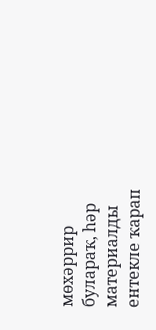мөхәррир булараҡ, һәр материалды ентекле ҡарап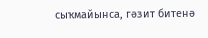сыҡмайынса, гәзит битенә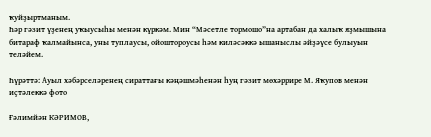ҡуйҙыртманым.
Һәр гәзит үҙенең уҡыусыһы менән күркәм. Мин “Мәсетле тормошо”на артабан да халыҡ яҙмышына битараф ҡалмайынса, уны туплаусы, ойоштороусы һәм киләсәккә ышаныслы әйҙәүсе булыуын теләйем.

Һүрәттә: Ауыл хәбәрселәренең сираттағы кәңәшмәһенән һуң гәзит мөхәррире М. Яҡупов менән иҫтәлеккә фото

Ғәлимйән КӘРИМОВ,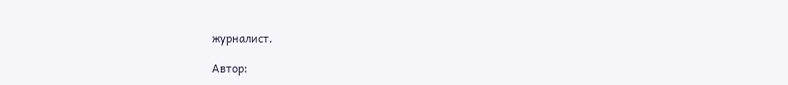журналист.

Автор: